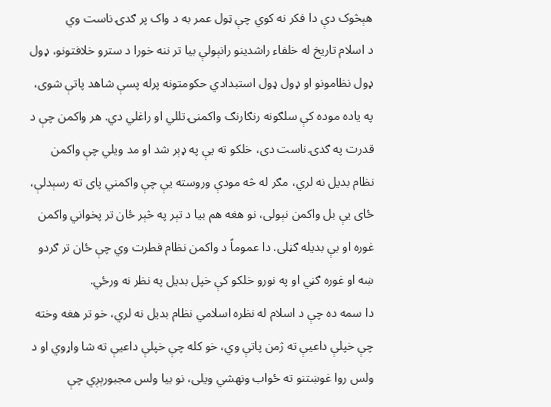هېڅوک دې دا فکر نه کوي چې ټول عمر به د واک پر ګدۍ ناست وي
د اسلام تاریخ له خلفاء راشدینو رانېولې بيا تر ننه خورا د سترو خلافتونو، ډول ډول نظامونو او ډول ډول استبدادي حکومتونه پرله پسې شاهد پاتې شوی، په ياده موده کې سلګونه رنګارنګ واکمنۍ تللي او راغلي دي. هر واکمن چې د قدرت په ګدۍ ناست دی، خلکو ته يې په ډېر شد او مد ويلي چې واکمن نظام بديل نه لري، مګر له څه مودې وروسته يې چې واکمني پای ته رسېدلې، ځای يې بل واکمن نېولی، نو هغه هم بيا د تېر په څېر ځان تر پخواني واکمن غوره او بې بديله ګڼلی. دا عموماً د واکمن نظام فطرت وي چې ځان تر ګردو ښه او غوره ګڼي او په نورو خلکو کې خپل بديل په نظر نه ورځي.
دا سمه ده چې د اسلام له نظره اسلامي نظام بدیل نه لري، خو تر هغه وخته چې خپلې داعيې ته ژمن پاتې وي، خو کله چې خپلې داعيې ته شا واړوي او د ولس روا غوښتنو ته ځواب ونهشي ويلی، نو بیا ولس مجبورېږي چې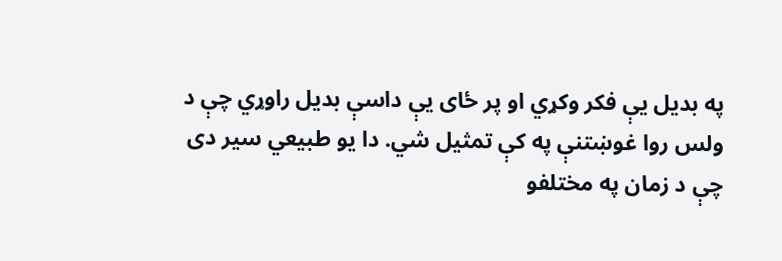په بديل يې فکر وکړي او پر ځای يې داسې بديل راوړي چې د ولس روا غوښتنې په کې تمثيل شي. دا يو طبيعي سير دی چې د زمان په مختلفو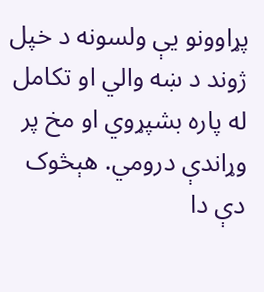پړاوونو يې ولسونه د خپل ژوند د ښه والي او تکامل له پاره بشپړوي او مخ پر وړاندې درومي. هېڅوک دې دا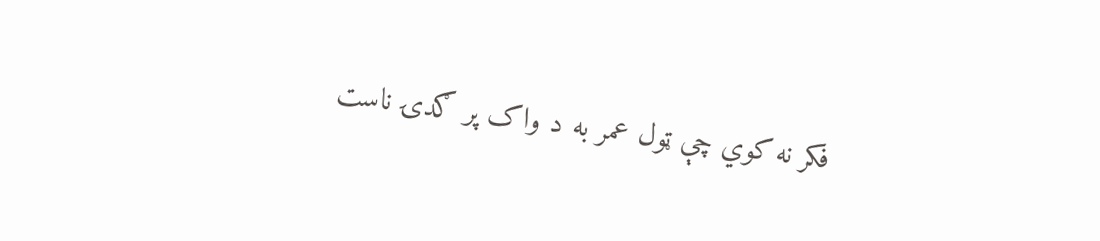فکر نه کوي چې ټول عمر به د واک پر ګدۍ ناست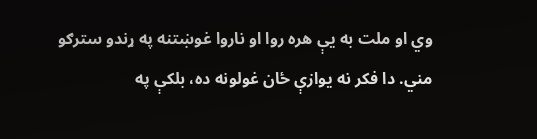وي او ملت به يې هره روا او ناروا غوښتنه په ړندو سترګو مني. دا فکر نه يوازې ځان غولونه ده، بلکې په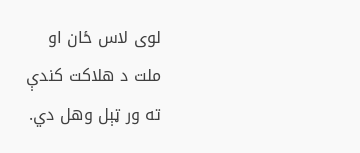لوی لاس ځان او ملت د هلاکت کندې ته ور ټېل وهل دي.